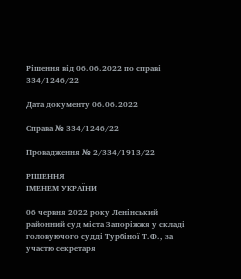Рішення від 06.06.2022 по справі 334/1246/22

Дата документу 06.06.2022

Справа № 334/1246/22

Провадження № 2/334/1913/22

РІШЕННЯ
ІМЕНЕМ УКРАЇНИ

06 червня 2022 року Ленінський районний суд міста Запоріжжя у складі головуючого судді Турбіної Т.Ф., за участю секретаря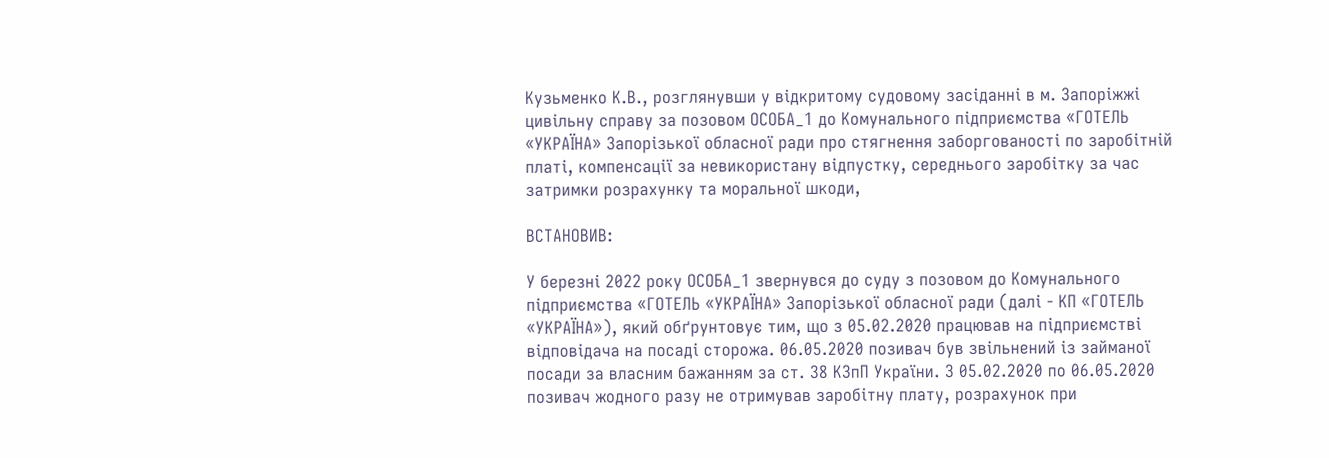Кузьменко К.В., розглянувши у відкритому судовому засіданні в м. Запоріжжі цивільну справу за позовом ОСОБА_1 до Комунального підприємства «ГОТЕЛЬ «УКРАЇНА» Запорізької обласної ради про стягнення заборгованості по заробітній платі, компенсації за невикористану відпустку, середнього заробітку за час затримки розрахунку та моральної шкоди,

ВСТАНОВИВ:

У березні 2022 року ОСОБА_1 звернувся до суду з позовом до Комунального підприємства «ГОТЕЛЬ «УКРАЇНА» Запорізької обласної ради (далі - КП «ГОТЕЛЬ «УКРАЇНА»), який обґрунтовує тим, що з 05.02.2020 працював на підприємстві відповідача на посаді сторожа. 06.05.2020 позивач був звільнений із займаної посади за власним бажанням за ст. 38 КЗпП України. З 05.02.2020 по 06.05.2020 позивач жодного разу не отримував заробітну плату, розрахунок при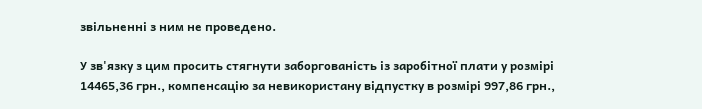звільненні з ним не проведено.

У зв'язку з цим просить стягнути заборгованість із заробітної плати у розмірі 14465,36 грн., компенсацію за невикористану відпустку в розмірі 997,86 грн.,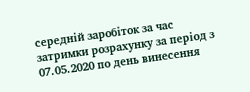середній заробіток за час затримки розрахунку за період з 07.05.2020 по день винесення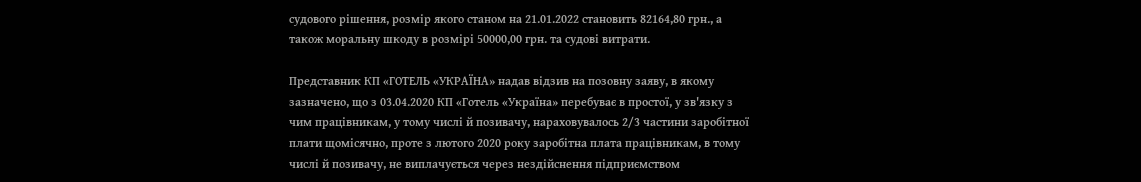судового рішення, розмір якого станом на 21.01.2022 становить 82164,80 грн., а також моральну шкоду в розмірі 50000,00 грн. та судові витрати.

Представник КП «ГОТЕЛЬ «УКРАЇНА» надав відзив на позовну заяву, в якому зазначено, що з 03.04.2020 КП «Готель «Україна» перебуває в простої, у зв'язку з чим працівникам, у тому числі й позивачу, нараховувалось 2/3 частини заробітної плати щомісячно, проте з лютого 2020 року заробітна плата працівникам, в тому числі й позивачу, не виплачується через нездійснення підприємством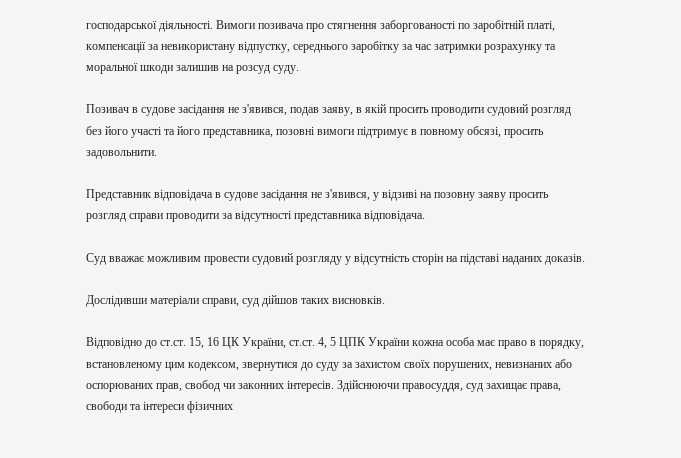господарської діяльності. Вимоги позивача про стягнення заборгованості по заробітній платі, компенсації за невикористану відпустку, середнього заробітку за час затримки розрахунку та моральної шкоди залишив на розсуд суду.

Позивач в судове засідання не з'явився, подав заяву, в якій просить проводити судовий розгляд без його участі та його представника, позовні вимоги підтримує в повному обсязі, просить задовольнити.

Представник відповідача в судове засідання не з'явився, у відзиві на позовну заяву просить розгляд справи проводити за відсутності представника відповідача.

Суд вважає можливим провести судовий розгляду у відсутність сторін на підставі наданих доказів.

Дослідивши матеріали справи, суд дійшов таких висновків.

Відповідно до ст.ст. 15, 16 ЦК України, ст.ст. 4, 5 ЦПК України кожна особа має право в порядку, встановленому цим кодексом, звернутися до суду за захистом своїх порушених, невизнаних або оспорюваних прав, свобод чи законних інтересів. Здійснюючи правосуддя, суд захищає права, свободи та інтереси фізичних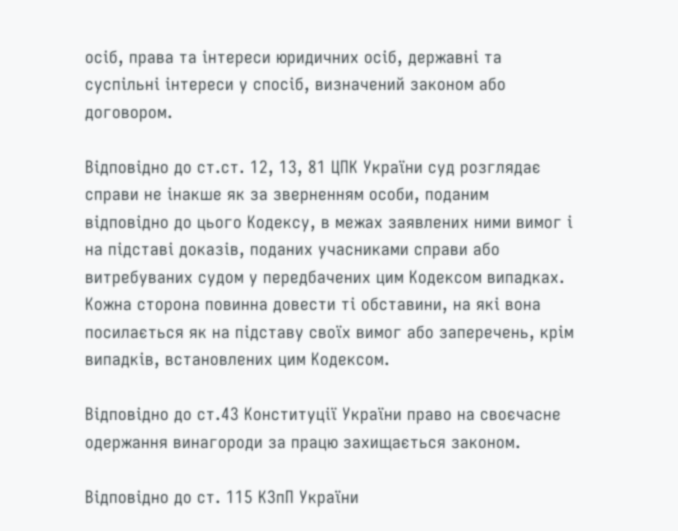осіб, права та інтереси юридичних осіб, державні та суспільні інтереси у спосіб, визначений законом або договором.

Відповідно до ст.ст. 12, 13, 81 ЦПК України суд розглядає справи не інакше як за зверненням особи, поданим відповідно до цього Кодексу, в межах заявлених ними вимог і на підставі доказів, поданих учасниками справи або витребуваних судом у передбачених цим Кодексом випадках. Кожна сторона повинна довести ті обставини, на які вона посилається як на підставу своїх вимог або заперечень, крім випадків, встановлених цим Кодексом.

Відповідно до ст.43 Конституції України право на своєчасне одержання винагороди за працю захищається законом.

Відповідно до ст. 115 КЗпП України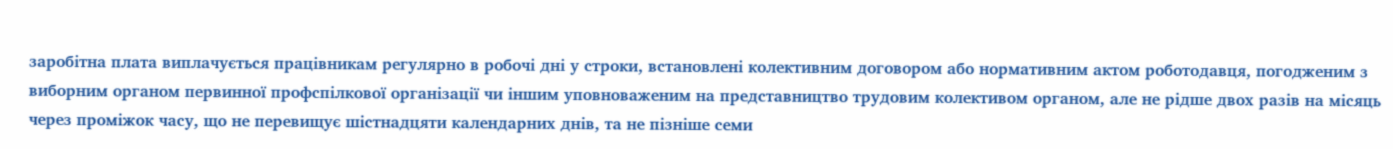заробітна плата виплачується працівникам регулярно в робочі дні у строки, встановлені колективним договором або нормативним актом роботодавця, погодженим з виборним органом первинної профспілкової організації чи іншим уповноваженим на представництво трудовим колективом органом, але не рідше двох разів на місяць через проміжок часу, що не перевищує шістнадцяти календарних днів, та не пізніше семи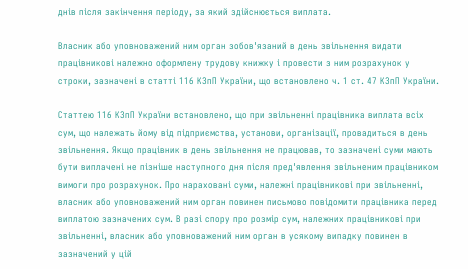днів після закінчення періоду, за який здійснюється виплата.

Власник або уповноважений ним орган зобов'язаний в день звільнення видати працівникові належно оформлену трудову книжку і провести з ним розрахунок у строки, зазначені в статті 116 КЗпП України, що встановлено ч. 1 ст. 47 КЗпП України.

Статтею 116 КЗпП України встановлено, що при звільненні працівника виплата всіх сум, що належать йому від підприємства, установи, організації, провадиться в день звільнення. Якщо працівник в день звільнення не працював, то зазначені суми мають бути виплачені не пізніше наступного дня після пред'явлення звільненим працівником вимоги про розрахунок. Про нараховані суми, належні працівникові при звільненні, власник або уповноважений ним орган повинен письмово повідомити працівника перед виплатою зазначених сум. В разі спору про розмір сум, належних працівникові при звільненні, власник або уповноважений ним орган в усякому випадку повинен в зазначений у цій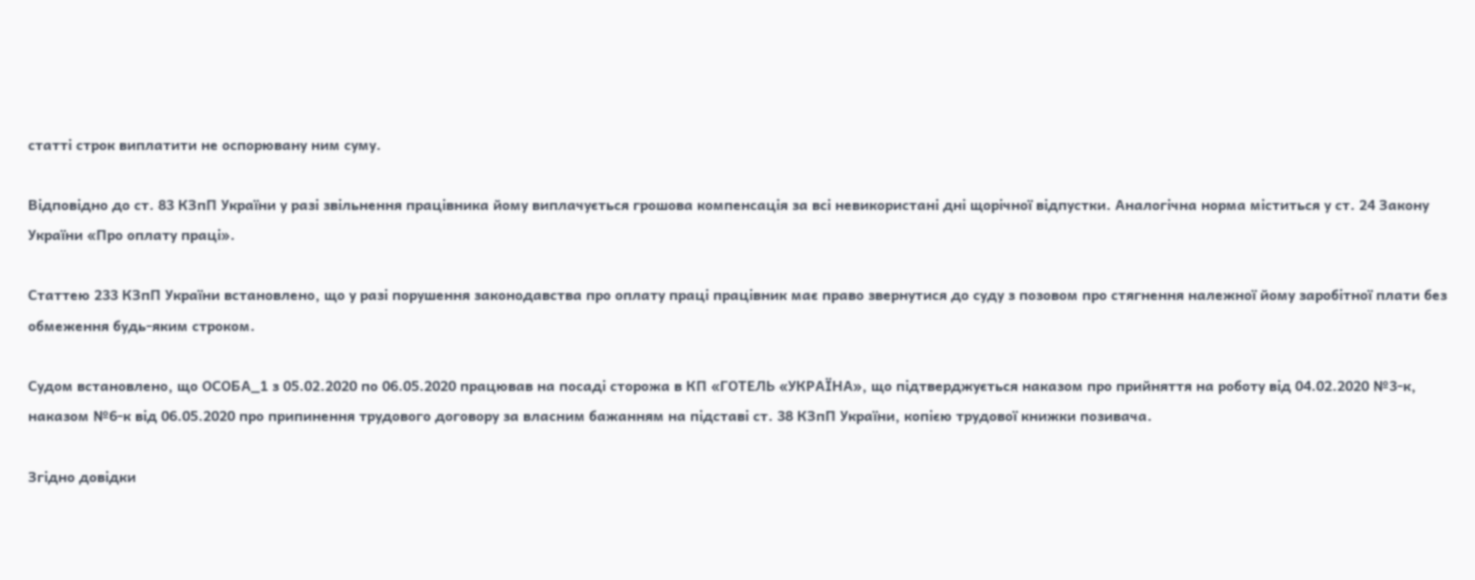статті строк виплатити не оспорювану ним суму.

Відповідно до ст. 83 КЗпП України у разі звільнення працівника йому виплачується грошова компенсація за всі невикористані дні щорічної відпустки. Аналогічна норма міститься у ст. 24 Закону України «Про оплату праці».

Статтею 233 КЗпП України встановлено, що у разі порушення законодавства про оплату праці працівник має право звернутися до суду з позовом про стягнення належної йому заробітної плати без обмеження будь-яким строком.

Судом встановлено, що ОСОБА_1 з 05.02.2020 по 06.05.2020 працював на посаді сторожа в КП «ГОТЕЛЬ «УКРАЇНА», що підтверджується наказом про прийняття на роботу від 04.02.2020 №3-к, наказом №6-к від 06.05.2020 про припинення трудового договору за власним бажанням на підставі ст. 38 КЗпП України, копією трудової книжки позивача.

Згідно довідки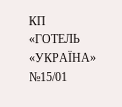КП «ГОТЕЛЬ «УКРАЇНА» №15/01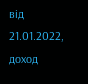від 21.01.2022, доход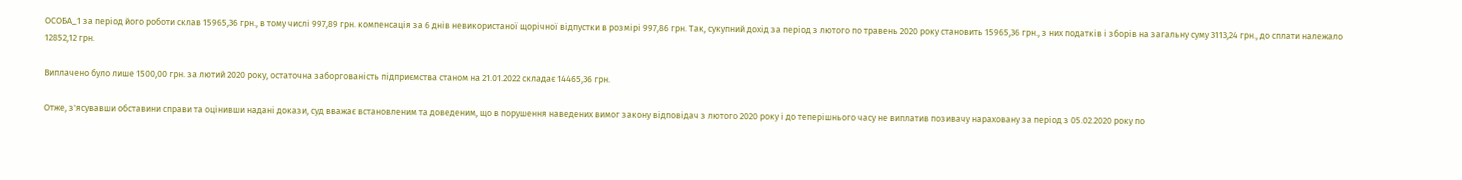ОСОБА_1 за період його роботи склав 15965,36 грн., в тому числі 997,89 грн. компенсація за 6 днів невикористаної щорічної відпустки в розмірі 997,86 грн. Так, сукупний дохід за період з лютого по травень 2020 року становить 15965,36 грн., з них податків і зборів на загальну суму 3113,24 грн., до сплати належало 12852,12 грн.

Виплачено було лише 1500,00 грн. за лютий 2020 року, остаточна заборгованість підприємства станом на 21.01.2022 складає 14465,36 грн.

Отже, з'ясувавши обставини справи та оцінивши надані докази, суд вважає встановленим та доведеним, що в порушення наведених вимог закону відповідач з лютого 2020 року і до теперішнього часу не виплатив позивачу нараховану за період з 05.02.2020 року по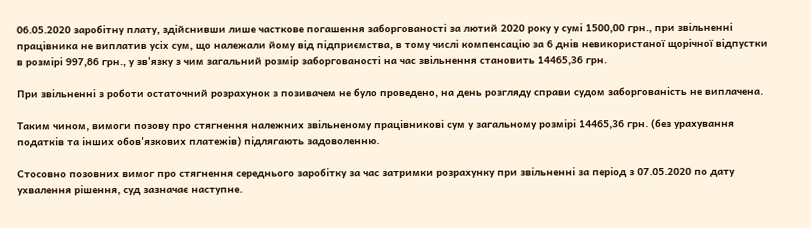06.05.2020 заробітну плату, здійснивши лише часткове погашення заборгованості за лютий 2020 року у сумі 1500,00 грн., при звільненні працівника не виплатив усіх сум, що належали йому від підприємства, в тому числі компенсацію за 6 днів невикористаної щорічної відпустки в розмірі 997,86 грн., у зв'язку з чим загальний розмір заборгованості на час звільнення становить 14465,36 грн.

При звільненні з роботи остаточний розрахунок з позивачем не було проведено, на день розгляду справи судом заборгованість не виплачена.

Таким чином, вимоги позову про стягнення належних звільненому працівникові сум у загальному розмірі 14465,36 грн. (без урахування податків та інших обов'язкових платежів) підлягають задоволенню.

Стосовно позовних вимог про стягнення середнього заробітку за час затримки розрахунку при звільненні за період з 07.05.2020 по дату ухвалення рішення, суд зазначає наступне.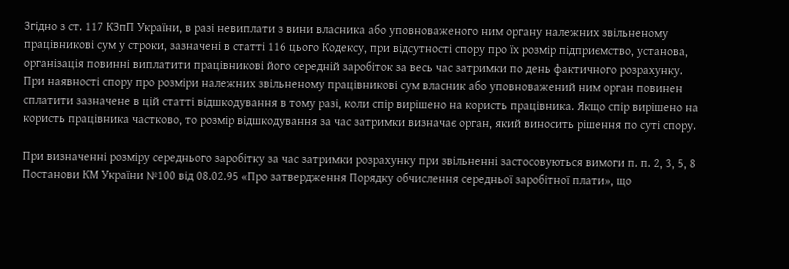Згідно з ст. 117 КЗпП України, в разі невиплати з вини власника або уповноваженого ним органу належних звільненому працівникові сум у строки, зазначені в статті 116 цього Кодексу, при відсутності спору про їх розмір підприємство, установа, організація повинні виплатити працівникові його середній заробіток за весь час затримки по день фактичного розрахунку. При наявності спору про розміри належних звільненому працівникові сум власник або уповноважений ним орган повинен сплатити зазначене в цій статті відшкодування в тому разі, коли спір вирішено на користь працівника. Якщо спір вирішено на користь працівника частково, то розмір відшкодування за час затримки визначає орган, який виносить рішення по суті спору.

При визначенні розміру середнього заробітку за час затримки розрахунку при звільненні застосовуються вимоги п. п. 2, 3, 5, 8 Постанови КМ України №100 від 08.02.95 «Про затвердження Порядку обчислення середньої заробітної плати», що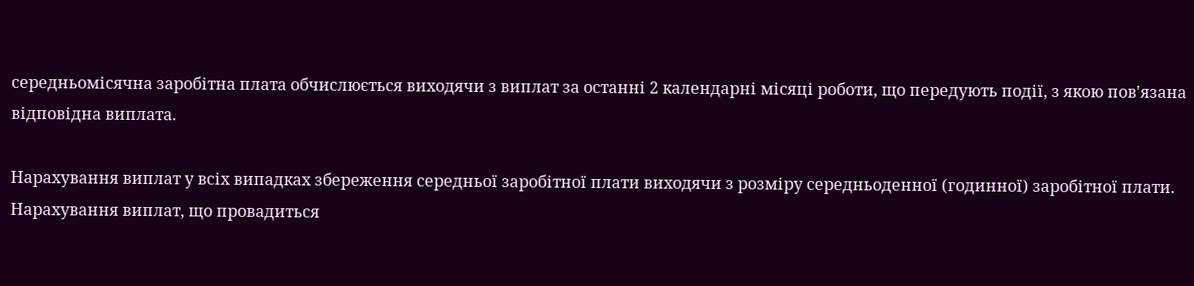середньомісячна заробітна плата обчислюється виходячи з виплат за останні 2 календарні місяці роботи, що передують події, з якою пов'язана відповідна виплата.

Нарахування виплат у всіх випадках збереження середньої заробітної плати виходячи з розміру середньоденної (годинної) заробітної плати. Нарахування виплат, що провадиться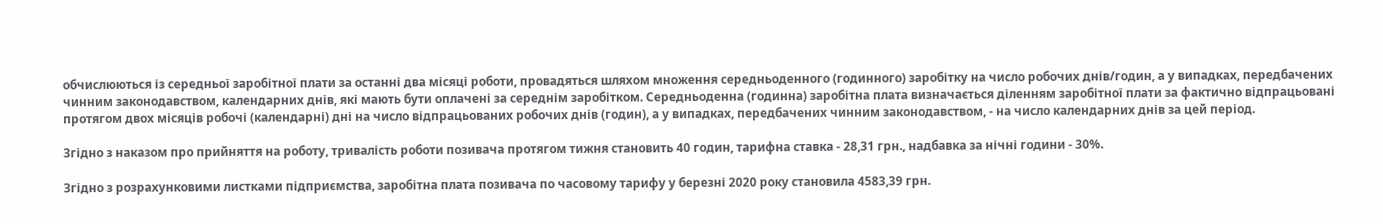обчислюються із середньої заробітної плати за останні два місяці роботи, провадяться шляхом множення середньоденного (годинного) заробітку на число робочих днів/годин, а у випадках, передбачених чинним законодавством, календарних днів, які мають бути оплачені за середнім заробітком. Середньоденна (годинна) заробітна плата визначається діленням заробітної плати за фактично відпрацьовані протягом двох місяців робочі (календарні) дні на число відпрацьованих робочих днів (годин), а у випадках, передбачених чинним законодавством, - на число календарних днів за цей період.

Згідно з наказом про прийняття на роботу, тривалість роботи позивача протягом тижня становить 40 годин, тарифна ставка - 28,31 грн., надбавка за нічні години - 30%.

Згідно з розрахунковими листками підприємства, заробітна плата позивача по часовому тарифу у березні 2020 року становила 4583,39 грн.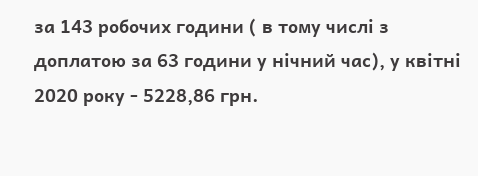за 143 робочих години ( в тому числі з доплатою за 63 години у нічний час), у квітні 2020 року - 5228,86 грн.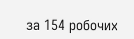за 154 робочих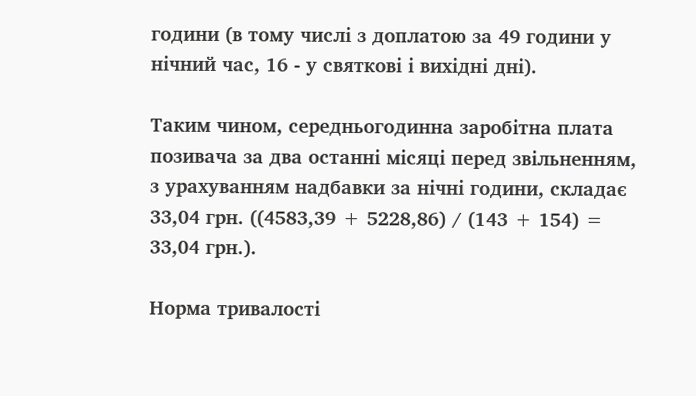години (в тому числі з доплатою за 49 години у нічний час, 16 - у святкові і вихідні дні).

Таким чином, середньогодинна заробітна плата позивача за два останні місяці перед звільненням, з урахуванням надбавки за нічні години, складає 33,04 грн. ((4583,39 + 5228,86) / (143 + 154) = 33,04 грн.).

Норма тривалості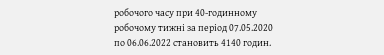робочого часу при 40-годинному робочому тижні за період 07.05.2020 по 06.06.2022 становить 4140 годин.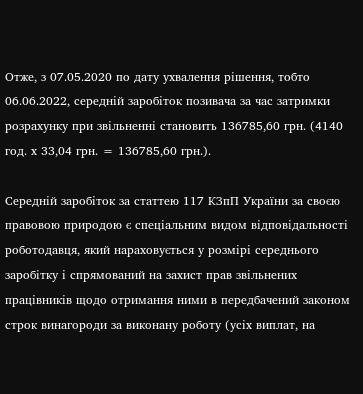Отже, з 07.05.2020 по дату ухвалення рішення, тобто 06.06.2022, середній заробіток позивача за час затримки розрахунку при звільненні становить 136785,60 грн. (4140 год. х 33,04 грн. = 136785,60 грн.).

Середній заробіток за статтею 117 КЗпП України за своєю правовою природою є спеціальним видом відповідальності роботодавця, який нараховується у розмірі середнього заробітку і спрямований на захист прав звільнених працівників щодо отримання ними в передбачений законом строк винагороди за виконану роботу (усіх виплат, на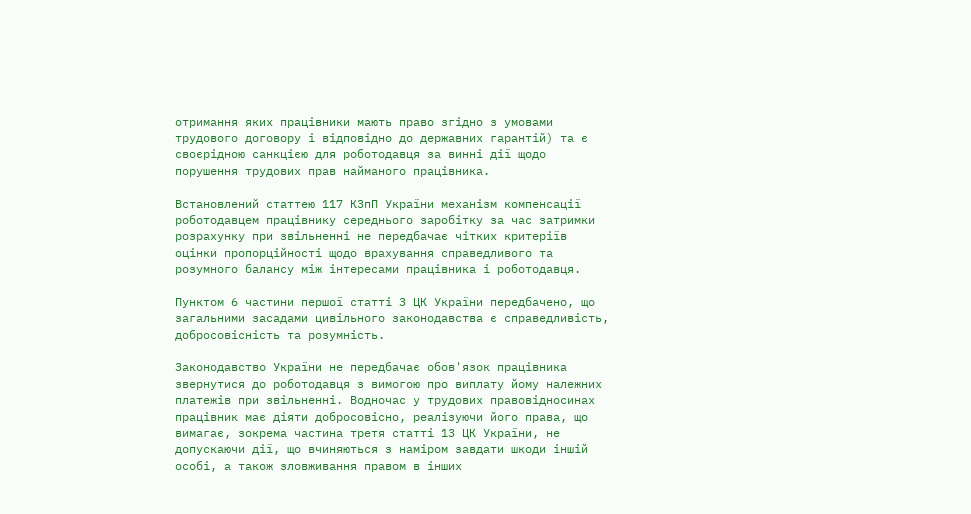отримання яких працівники мають право згідно з умовами трудового договору і відповідно до державних гарантій) та є своєрідною санкцією для роботодавця за винні дії щодо порушення трудових прав найманого працівника.

Встановлений статтею 117 КЗпП України механізм компенсації роботодавцем працівнику середнього заробітку за час затримки розрахунку при звільненні не передбачає чітких критеріїв оцінки пропорційності щодо врахування справедливого та розумного балансу між інтересами працівника і роботодавця.

Пунктом 6 частини першої статті 3 ЦК України передбачено, що загальними засадами цивільного законодавства є справедливість, добросовісність та розумність.

Законодавство України не передбачає обов'язок працівника звернутися до роботодавця з вимогою про виплату йому належних платежів при звільненні. Водночас у трудових правовідносинах працівник має діяти добросовісно, реалізуючи його права, що вимагає, зокрема частина третя статті 13 ЦК України, не допускаючи дії, що вчиняються з наміром завдати шкоди іншій особі, а також зловживання правом в інших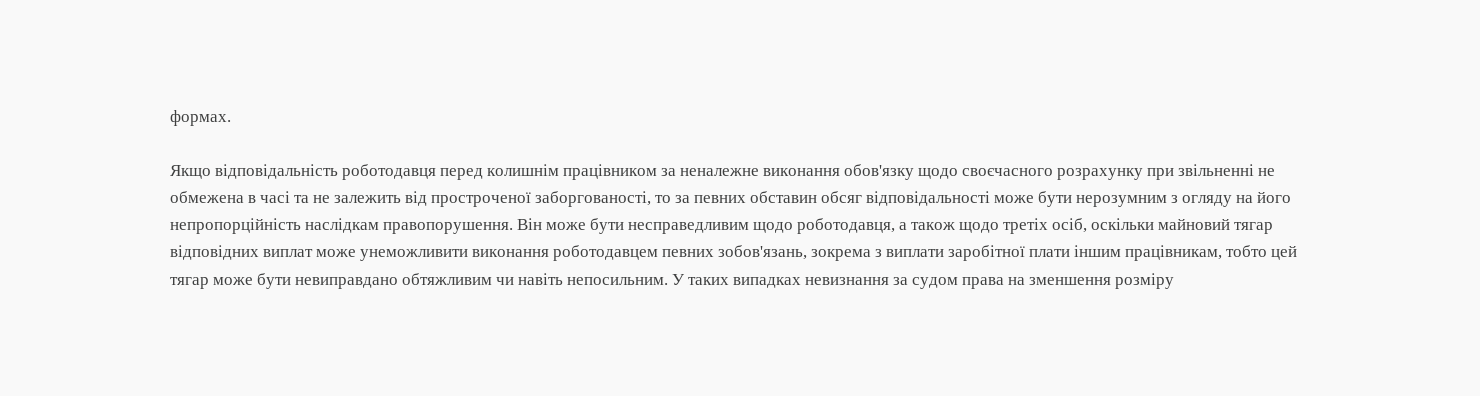формах.

Якщо відповідальність роботодавця перед колишнім працівником за неналежне виконання обов'язку щодо своєчасного розрахунку при звільненні не обмежена в часі та не залежить від простроченої заборгованості, то за певних обставин обсяг відповідальності може бути нерозумним з огляду на його непропорційність наслідкам правопорушення. Він може бути несправедливим щодо роботодавця, а також щодо третіх осіб, оскільки майновий тягар відповідних виплат може унеможливити виконання роботодавцем певних зобов'язань, зокрема з виплати заробітної плати іншим працівникам, тобто цей тягар може бути невиправдано обтяжливим чи навіть непосильним. У таких випадках невизнання за судом права на зменшення розміру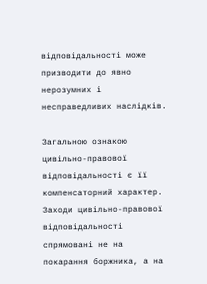відповідальності може призводити до явно нерозумних і несправедливих наслідків.

Загальною ознакою цивільно-правової відповідальності є її компенсаторний характер. Заходи цивільно-правової відповідальності спрямовані не на покарання боржника, а на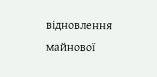відновлення майнової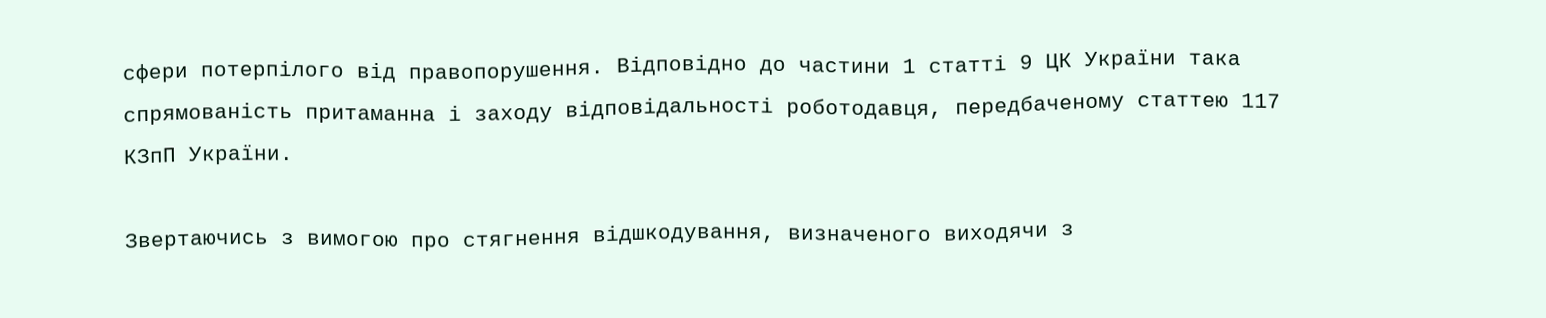сфери потерпілого від правопорушення. Відповідно до частини 1 статті 9 ЦК України така спрямованість притаманна і заходу відповідальності роботодавця, передбаченому статтею 117 КЗпП України.

Звертаючись з вимогою про стягнення відшкодування, визначеного виходячи з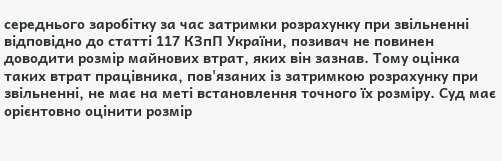середнього заробітку за час затримки розрахунку при звільненні відповідно до статті 117 КЗпП України, позивач не повинен доводити розмір майнових втрат, яких він зазнав. Тому оцінка таких втрат працівника, пов'язаних із затримкою розрахунку при звільненні, не має на меті встановлення точного їх розміру. Суд має орієнтовно оцінити розмір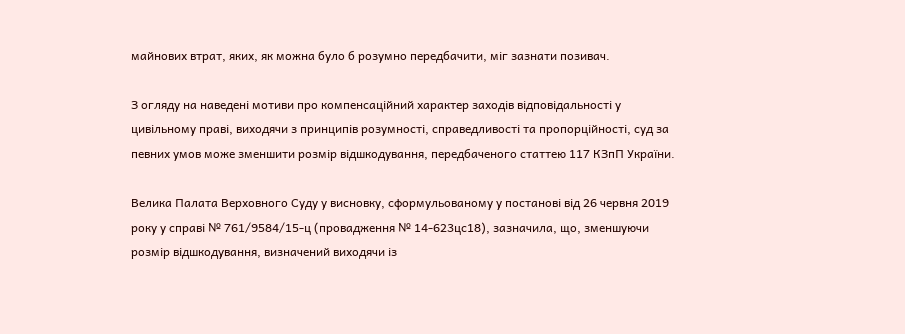майнових втрат, яких, як можна було б розумно передбачити, міг зазнати позивач.

З огляду на наведені мотиви про компенсаційний характер заходів відповідальності у цивільному праві, виходячи з принципів розумності, справедливості та пропорційності, суд за певних умов може зменшити розмір відшкодування, передбаченого статтею 117 КЗпП України.

Велика Палата Верховного Суду у висновку, сформульованому у постанові від 26 червня 2019 року у справі № 761/9584/15-ц (провадження № 14-623цс18), зазначила, що, зменшуючи розмір відшкодування, визначений виходячи із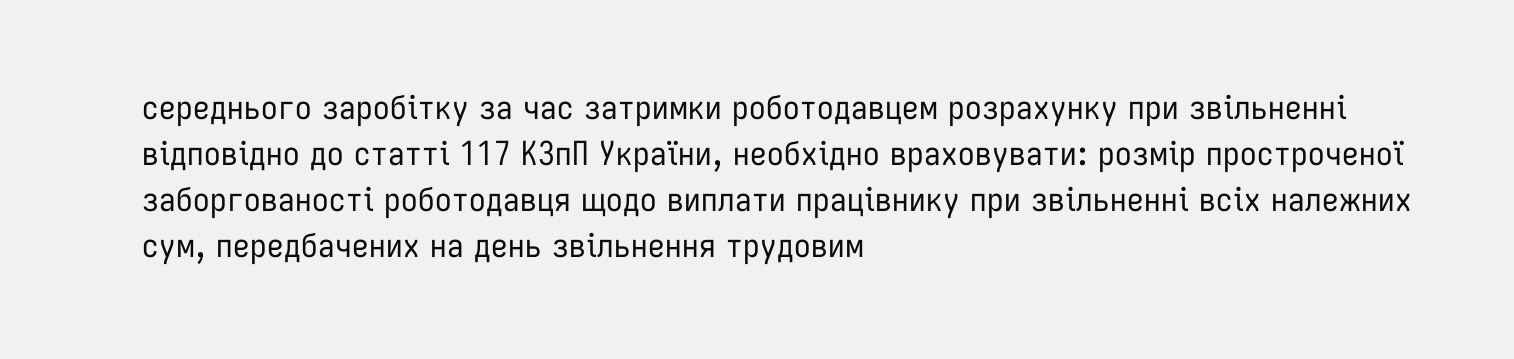середнього заробітку за час затримки роботодавцем розрахунку при звільненні відповідно до статті 117 КЗпП України, необхідно враховувати: розмір простроченої заборгованості роботодавця щодо виплати працівнику при звільненні всіх належних сум, передбачених на день звільнення трудовим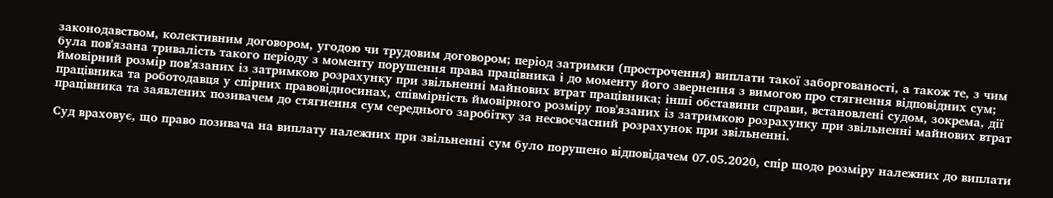законодавством, колективним договором, угодою чи трудовим договором; період затримки (прострочення) виплати такої заборгованості, а також те, з чим була пов'язана тривалість такого періоду з моменту порушення права працівника і до моменту його звернення з вимогою про стягнення відповідних сум; ймовірний розмір пов'язаних із затримкою розрахунку при звільненні майнових втрат працівника; інші обставини справи, встановлені судом, зокрема, дії працівника та роботодавця у спірних правовідносинах, співмірність ймовірного розміру пов'язаних із затримкою розрахунку при звільненні майнових втрат працівника та заявлених позивачем до стягнення сум середнього заробітку за несвоєчасний розрахунок при звільненні.

Суд враховує, що право позивача на виплату належних при звільненні сум було порушено відповідачем 07.05.2020, спір щодо розміру належних до виплати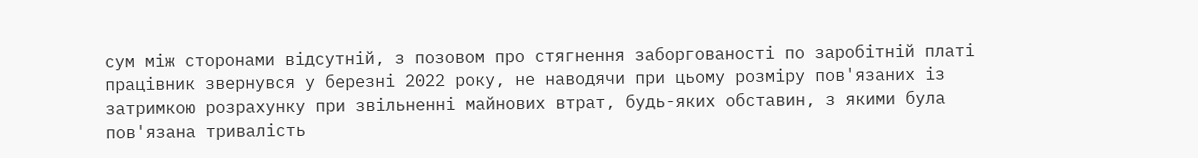сум між сторонами відсутній, з позовом про стягнення заборгованості по заробітній платі працівник звернувся у березні 2022 року, не наводячи при цьому розміру пов'язаних із затримкою розрахунку при звільненні майнових втрат, будь-яких обставин, з якими була пов'язана тривалість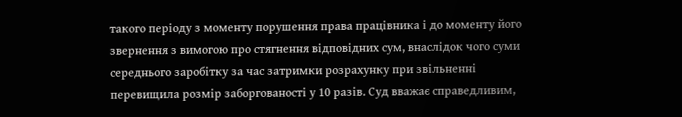такого періоду з моменту порушення права працівника і до моменту його звернення з вимогою про стягнення відповідних сум, внаслідок чого суми середнього заробітку за час затримки розрахунку при звільненні перевищила розмір заборгованості у 10 разів. Суд вважає справедливим,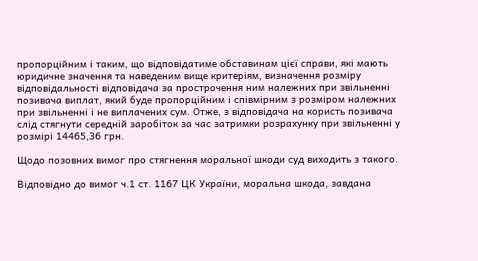пропорційним і таким, що відповідатиме обставинам цієї справи, які мають юридичне значення та наведеним вище критеріям, визначення розміру відповідальності відповідача за прострочення ним належних при звільненні позивача виплат, який буде пропорційним і співмірним з розміром належних при звільненні і не виплачених сум. Отже, з відповідача на користь позивача слід стягнути середній заробіток за час затримки розрахунку при звільненні у розмірі 14465,36 грн.

Щодо позовних вимог про стягнення моральної шкоди суд виходить з такого.

Відповідно до вимог ч.1 ст. 1167 ЦК України, моральна шкода, завдана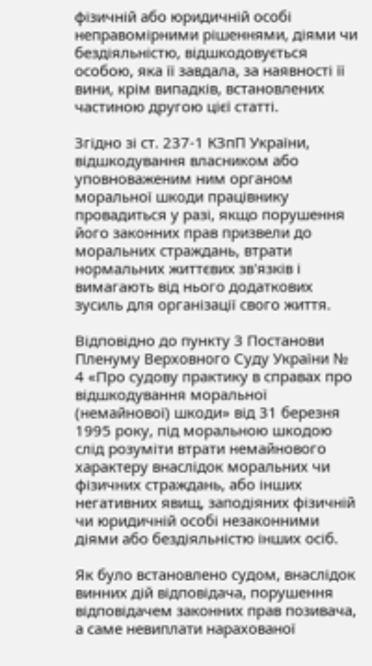фізичній або юридичній особі неправомірними рішеннями, діями чи бездіяльністю, відшкодовується особою, яка її завдала, за наявності її вини, крім випадків, встановлених частиною другою цієї статті.

Згідно зі ст. 237-1 КЗпП України, відшкодування власником або уповноваженим ним органом моральної шкоди працівнику провадиться у разі, якщо порушення його законних прав призвели до моральних страждань, втрати нормальних життєвих зв'язків і вимагають від нього додаткових зусиль для організації свого життя.

Відповідно до пункту 3 Постанови Пленуму Верховного Суду України № 4 «Про судову практику в справах про відшкодування моральної (немайнової) шкоди» від 31 березня 1995 року, під моральною шкодою слід розуміти втрати немайнового характеру внаслідок моральних чи фізичних страждань, або інших негативних явищ, заподіяних фізичній чи юридичній особі незаконними діями або бездіяльністю інших осіб.

Як було встановлено судом, внаслідок винних дій відповідача, порушення відповідачем законних прав позивача, а саме невиплати нарахованої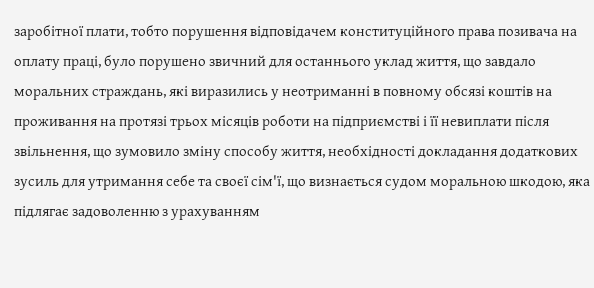заробітної плати, тобто порушення відповідачем конституційного права позивача на оплату праці, було порушено звичний для останнього уклад життя, що завдало моральних страждань, які виразились у неотриманні в повному обсязі коштів на проживання на протязі трьох місяців роботи на підприємстві і її невиплати після звільнення, що зумовило зміну способу життя, необхідності докладання додаткових зусиль для утримання себе та своєї сім'ї, що визнається судом моральною шкодою, яка підлягає задоволенню з урахуванням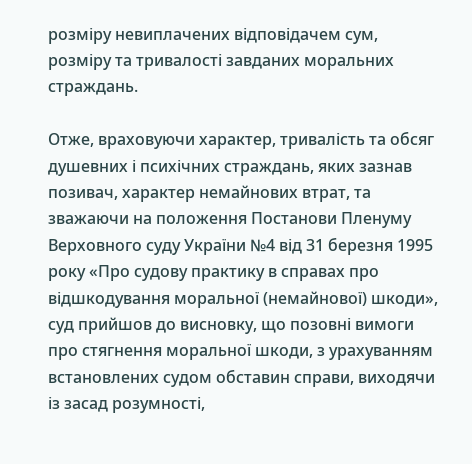розміру невиплачених відповідачем сум, розміру та тривалості завданих моральних страждань.

Отже, враховуючи характер, тривалість та обсяг душевних і психічних страждань, яких зазнав позивач, характер немайнових втрат, та зважаючи на положення Постанови Пленуму Верховного суду України №4 від 31 березня 1995 року «Про судову практику в справах про відшкодування моральної (немайнової) шкоди», суд прийшов до висновку, що позовні вимоги про стягнення моральної шкоди, з урахуванням встановлених судом обставин справи, виходячи із засад розумності,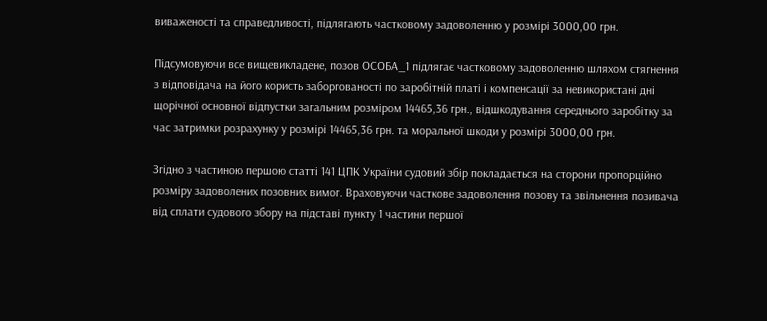виваженості та справедливості, підлягають частковому задоволенню у розмірі 3000,00 грн.

Підсумовуючи все вищевикладене, позов ОСОБА_1 підлягає частковому задоволенню шляхом стягнення з відповідача на його користь заборгованості по заробітній платі і компенсації за невикористані дні щорічної основної відпустки загальним розміром 14465,36 грн., відшкодування середнього заробітку за час затримки розрахунку у розмірі 14465,36 грн. та моральної шкоди у розмірі 3000,00 грн.

Згідно з частиною першою статті 141 ЦПК України судовий збір покладається на сторони пропорційно розміру задоволених позовних вимог. Враховуючи часткове задоволення позову та звільнення позивача від сплати судового збору на підставі пункту 1 частини першої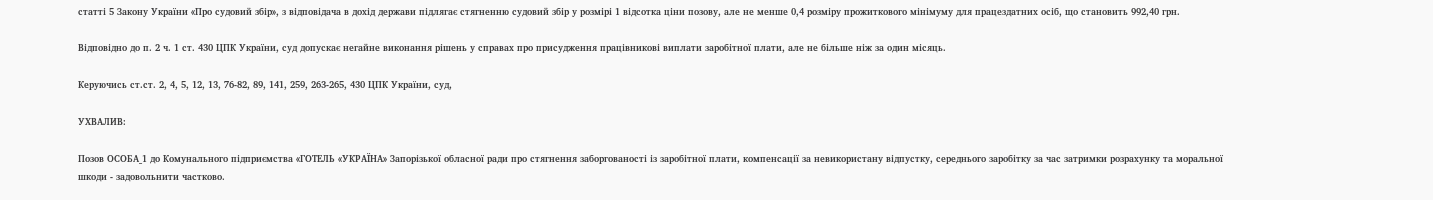статті 5 Закону України «Про судовий збір», з відповідача в дохід держави підлягає стягненню судовий збір у розмірі 1 відсотка ціни позову, але не менше 0,4 розміру прожиткового мінімуму для працездатних осіб, що становить 992,40 грн.

Відповідно до п. 2 ч. 1 ст. 430 ЦПК України, суд допускає негайне виконання рішень у справах про присудження працівникові виплати заробітної плати, але не більше ніж за один місяць.

Керуючись ст.ст. 2, 4, 5, 12, 13, 76-82, 89, 141, 259, 263-265, 430 ЦПК України, суд,

УХВАЛИВ:

Позов ОСОБА_1 до Комунального підприємства «ГОТЕЛЬ «УКРАЇНА» Запорізької обласної ради про стягнення заборгованості із заробітної плати, компенсації за невикористану відпустку, середнього заробітку за час затримки розрахунку та моральної шкоди - задовольнити частково.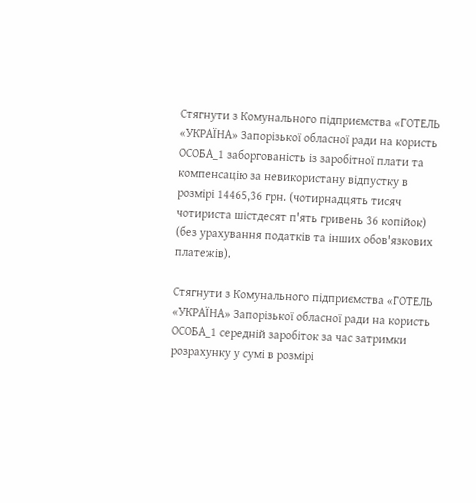Стягнути з Комунального підприємства «ГОТЕЛЬ «УКРАЇНА» Запорізької обласної ради на користь ОСОБА_1 заборгованість із заробітної плати та компенсацію за невикористану відпустку в розмірі 14465,36 грн. (чотирнадцять тисяч чотириста шістдесят п'ять гривень 36 копійок) (без урахування податків та інших обов'язкових платежів).

Стягнути з Комунального підприємства «ГОТЕЛЬ «УКРАЇНА» Запорізької обласної ради на користь ОСОБА_1 середній заробіток за час затримки розрахунку у сумі в розмірі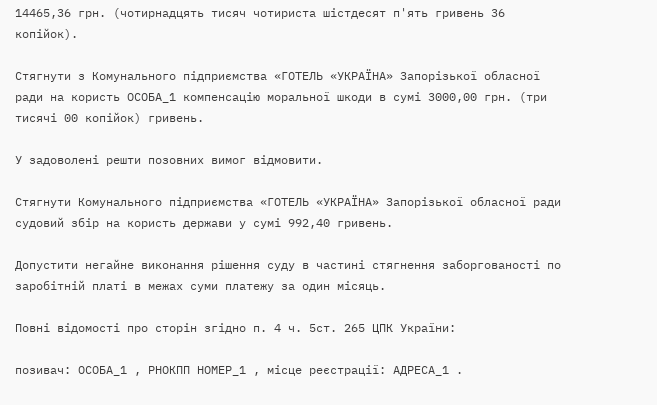14465,36 грн. (чотирнадцять тисяч чотириста шістдесят п'ять гривень 36 копійок).

Стягнути з Комунального підприємства «ГОТЕЛЬ «УКРАЇНА» Запорізької обласної ради на користь ОСОБА_1 компенсацію моральної шкоди в сумі 3000,00 грн. (три тисячі 00 копійок) гривень.

У задоволені решти позовних вимог відмовити.

Стягнути Комунального підприємства «ГОТЕЛЬ «УКРАЇНА» Запорізької обласної ради судовий збір на користь держави у сумі 992,40 гривень.

Допустити негайне виконання рішення суду в частині стягнення заборгованості по заробітній платі в межах суми платежу за один місяць.

Повні відомості про сторін згідно п. 4 ч. 5ст. 265 ЦПК України:

позивач: ОСОБА_1 , РНОКПП НОМЕР_1 , місце реєстрації: АДРЕСА_1 .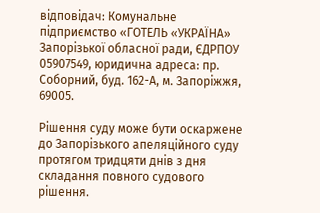відповідач: Комунальне підприємство «ГОТЕЛЬ «УКРАЇНА» Запорізької обласної ради, ЄДРПОУ 05907549, юридична адреса: пр. Соборний, буд. 162-А, м. Запоріжжя, 69005.

Рішення суду може бути оскаржене до Запорізького апеляційного суду протягом тридцяти днів з дня складання повного судового рішення.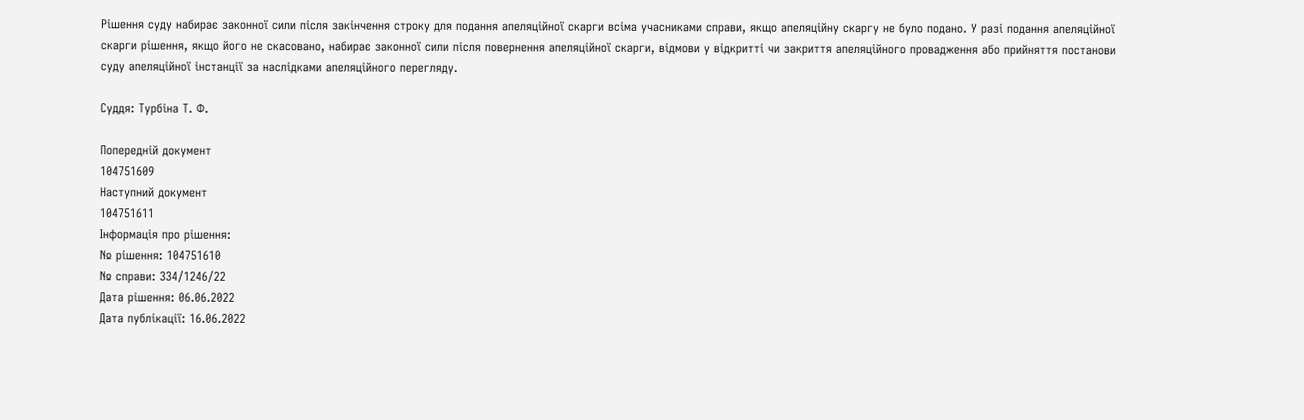Рішення суду набирає законної сили після закінчення строку для подання апеляційної скарги всіма учасниками справи, якщо апеляційну скаргу не було подано. У разі подання апеляційної скарги рішення, якщо його не скасовано, набирає законної сили після повернення апеляційної скарги, відмови у відкритті чи закриття апеляційного провадження або прийняття постанови суду апеляційної інстанції за наслідками апеляційного перегляду.

Суддя: Турбіна Т. Ф.

Попередній документ
104751609
Наступний документ
104751611
Інформація про рішення:
№ рішення: 104751610
№ справи: 334/1246/22
Дата рішення: 06.06.2022
Дата публікації: 16.06.2022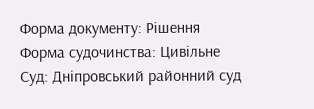Форма документу: Рішення
Форма судочинства: Цивільне
Суд: Дніпровський районний суд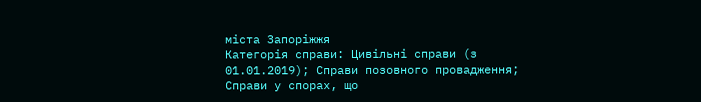міста Запоріжжя
Категорія справи: Цивільні справи (з 01.01.2019); Справи позовного провадження; Справи у спорах, що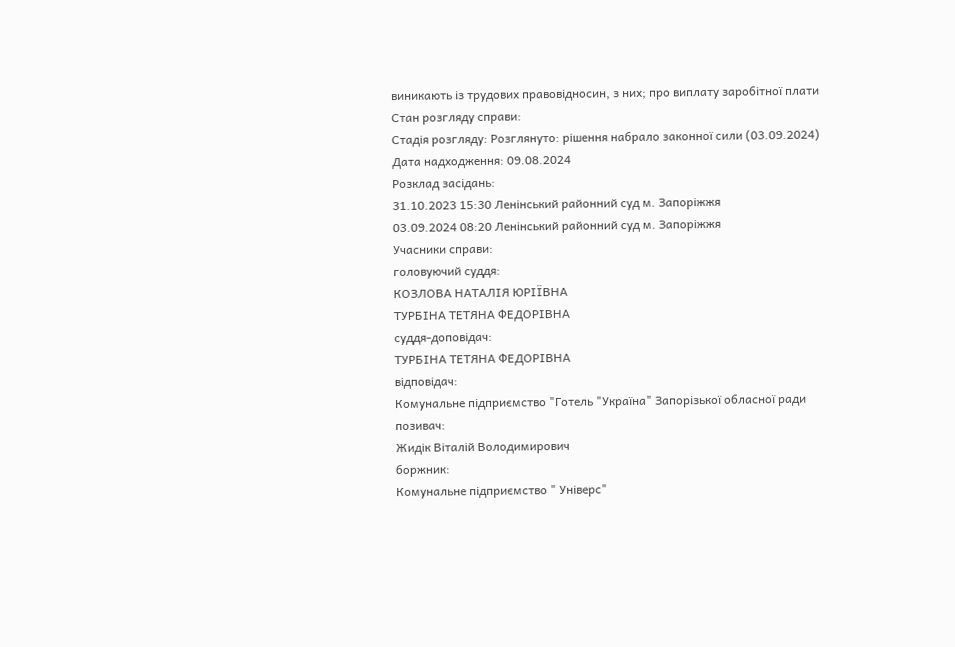виникають із трудових правовідносин, з них; про виплату заробітної плати
Стан розгляду справи:
Стадія розгляду: Розглянуто: рішення набрало законної сили (03.09.2024)
Дата надходження: 09.08.2024
Розклад засідань:
31.10.2023 15:30 Ленінський районний суд м. Запоріжжя
03.09.2024 08:20 Ленінський районний суд м. Запоріжжя
Учасники справи:
головуючий суддя:
КОЗЛОВА НАТАЛІЯ ЮРІЇВНА
ТУРБІНА ТЕТЯНА ФЕДОРІВНА
суддя-доповідач:
ТУРБІНА ТЕТЯНА ФЕДОРІВНА
відповідач:
Комунальне підприємство "Готель "Україна" Запорізької обласної ради
позивач:
Жидік Віталій Володимирович
боржник:
Комунальне підприємство " Універс"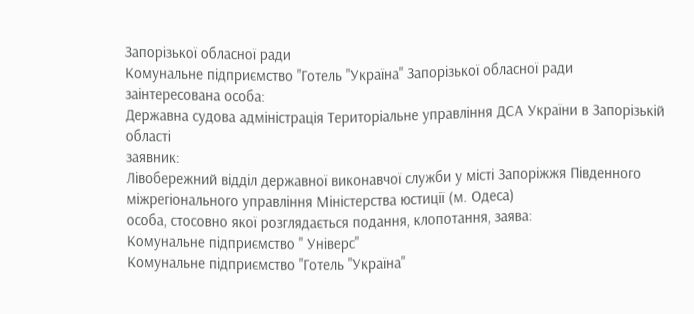Запорізької обласної ради
Комунальне підприємство "Готель "Україна" Запорізької обласної ради
заінтересована особа:
Державна судова адміністрація Територіальне управління ДСА України в Запорізькій області
заявник:
Лівобережний відділ державної виконавчої служби у місті Запоріжжя Південного міжрегіонального управління Міністерства юстиції (м. Одеса)
особа, стосовно якої розглядається подання, клопотання, заява:
Комунальне підприємство " Універс"
Комунальне підприємство "Готель "Україна"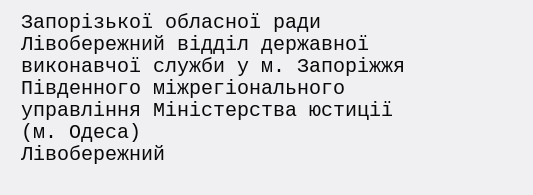Запорізької обласної ради
Лівобережний відділ державної виконавчої служби у м. Запоріжжя Південного міжрегіонального управління Міністерства юстиції (м. Одеса)
Лівобережний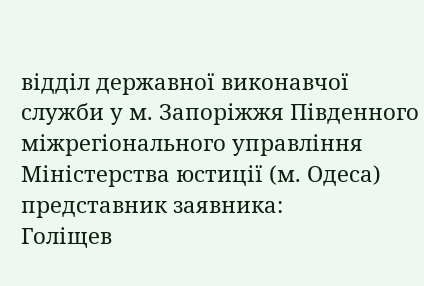відділ державної виконавчої служби у м. Запоріжжя Південного міжрегіонального управління Міністерства юстиції (м. Одеса)
представник заявника:
Голіщев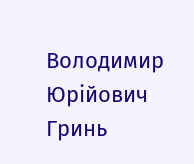Володимир Юрійович
Гринь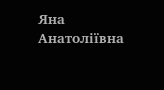Яна Анатоліївна